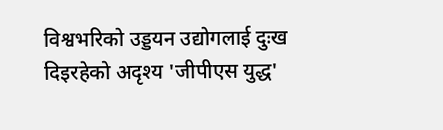विश्वभरिको उड्डयन उद्योगलाई दुःख दिइरहेको अदृश्य 'जीपीएस युद्ध'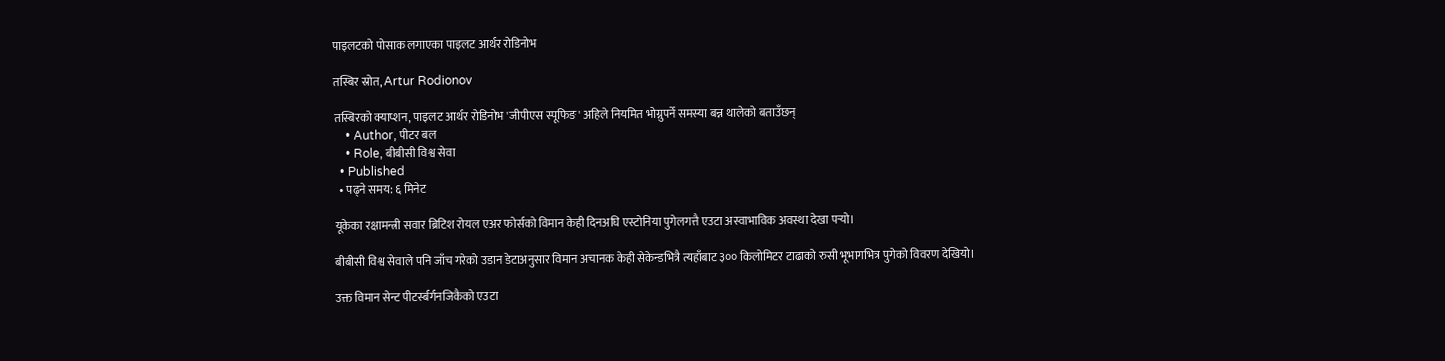पाइलटको पोसाक लगाएका पाइलट आर्थर रोडिनोभ

तस्बिर स्रोत, Artur Rodionov

तस्बिरको क्याप्शन, पाइलट आर्थर रोडिनोभ 'जीपीएस स्पूफिङ' अहिले नियमित भोग्नुपर्ने समस्या बन्न थालेको बताउँछन्
    • Author, पीटर बल
    • Role, बीबीसी विश्व सेवा
  • Published
  • पढ्ने समय: ६ मिनेट

यूकेका रक्षामन्त्री सवार ब्रिटिश रोयल एअर फोर्सको विमान केही दिनअघि एस्टोनिया पुगेलगत्तै एउटा अस्वाभाविक अवस्था देखा पर्‍यो।

बीबीसी विश्व सेवाले पनि जाँच गरेको उडान डेटाअनुसार विमान अचानक केही सेकेन्डभित्रै त्यहाँबाट ३०० किलोमिटर टाढाको रुसी भूभागभित्र पुगेको विवरण देखियो।

उक्त विमान सेन्ट पीटर्स्बर्गनजिकैको एउटा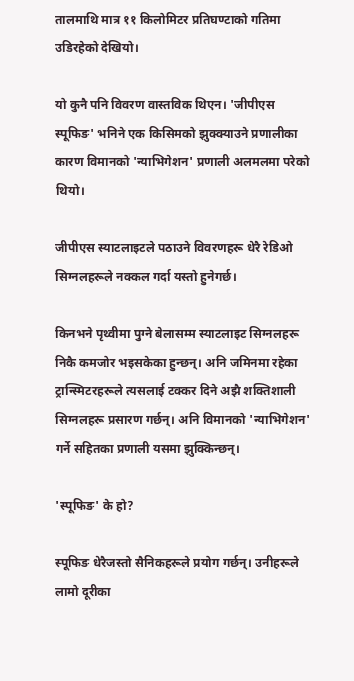तालमाथि मात्र ११ किलोमिटर प्रतिघण्टाको गतिमा उडिरहेको देखियो।

यो कुनै पनि विवरण वास्तविक थिएन। 'जीपीएस स्पूफिङ' भनिने एक किसिमको झुक्क्याउने प्रणालीका कारण विमानको 'न्याभिगेशन' प्रणाली अलमलमा परेको थियो।

जीपीएस स्याटलाइटले पठाउने विवरणहरू धेरै रेडिओ सिग्नलहरूले नक्कल गर्दा यस्तो हुनेगर्छ।

किनभने पृथ्वीमा पुग्ने बेलासम्म स्याटलाइट सिग्नलहरू निकै कमजोर भइसकेका हुन्छन्। अनि जमिनमा रहेका ट्रान्स्मिटरहरूले त्यसलाई टक्कर दिने अझै शक्तिशाली सिग्नलहरू प्रसारण गर्छन्। अनि विमानको 'न्याभिगेशन' गर्ने सहितका प्रणाली यसमा झुक्किन्छन्।

'स्पूफिङ' के हो?

स्पूफिङ धेरैजस्तो सैनिकहरूले प्रयोग गर्छन्। उनीहरूले लामो दूरीका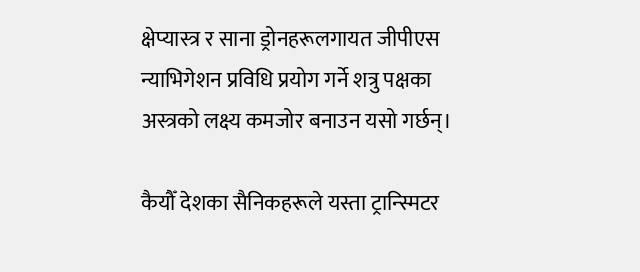क्षेप्यास्त्र र साना ड्रोनहरूलगायत जीपीएस न्याभिगेशन प्रविधि प्रयोग गर्ने शत्रु पक्षका अस्त्रको लक्ष्य कमजोर बनाउन यसो गर्छन्।

कैयौँ देशका सैनिकहरूले यस्ता ट्रान्स्मिटर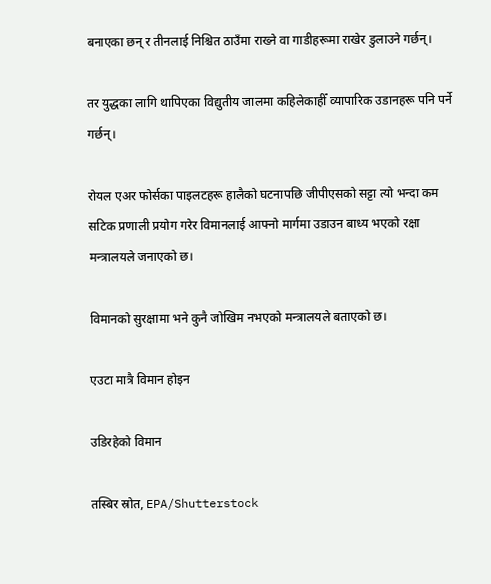बनाएका छन् र तीनलाई निश्चित ठाउँमा राख्ने वा गाडीहरूमा राखेर डुलाउने गर्छन्।

तर युद्धका लागि थापिएका विद्युतीय जालमा कहिलेकाहीँ व्यापारिक उडानहरू पनि पर्ने गर्छन्।

रोयल एअर फोर्सका पाइलटहरू हालैको घटनापछि जीपीएसको सट्टा त्यो भन्दा कम सटिक प्रणाली प्रयोग गरेर विमानलाई आफ्नो मार्गमा उडाउन बाध्य भएको रक्षा मन्त्रालयले जनाएको छ।

विमानको सुरक्षामा भने कुनै जोखिम नभएको मन्त्रालयले बताएको छ।

एउटा मात्रै विमान होइन

उडिरहेको विमान

तस्बिर स्रोत, EPA/Shutterstock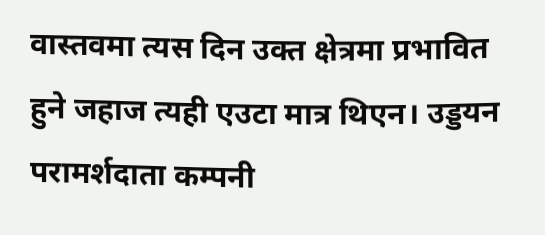वास्तवमा त्यस दिन उक्त क्षेत्रमा प्रभावित हुने जहाज त्यही एउटा मात्र थिएन। उड्डयन परामर्शदाता कम्पनी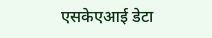एसकेएआई डेटा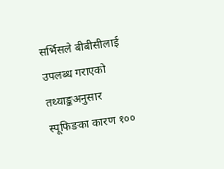सर्भिसले बीबीसीलाई उपलब्ध गराएको तथ्याङ्कअनुसार स्पूफिङका कारण १००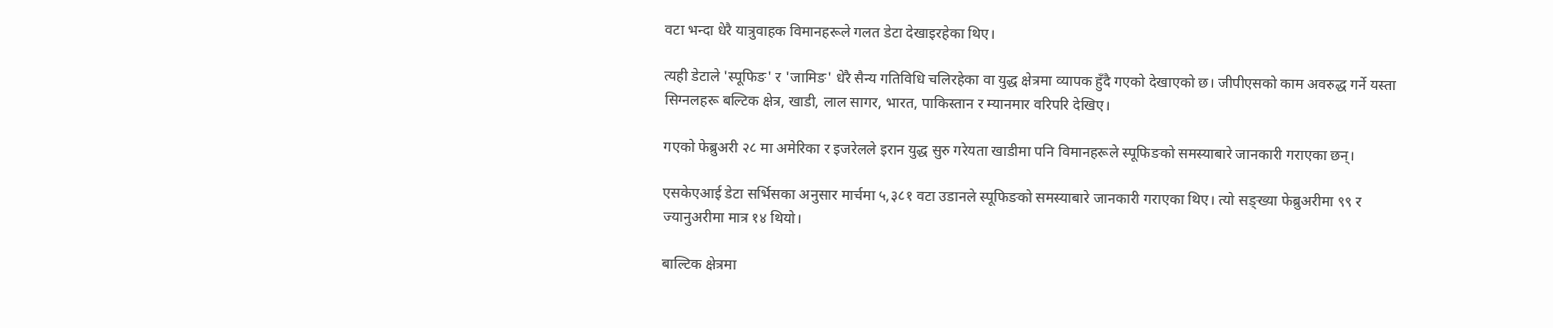वटा भन्दा धेरै यात्रुवाहक विमानहरूले गलत डेटा देखाइरहेका थिए।

त्यही डेटाले 'स्पूफिङ' र 'जामिङ' धेरै सैन्य गतिविधि चलिरहेका वा युद्ध क्षेत्रमा व्यापक हुँदै गएको देखाएको छ। जीपीएसको काम अवरुद्ध गर्ने यस्ता सिग्नलहरू बल्टिक क्षेत्र, खाडी, लाल सागर, भारत, पाकिस्तान र म्यानमार वरिपरि देखिए।

गएको फेब्रुअरी २८ मा अमेरिका र इजरेलले इरान युद्ध सुरु गरेयता खाडीमा पनि विमानहरूले स्पूफिङको समस्याबारे जानकारी गराएका छन्।

एसकेएआई डेटा सर्भिसका अनुसार मार्चमा ५,३८१ वटा उडानले स्पूफिङको समस्याबारे जानकारी गराएका थिए। त्यो सङ्ख्या फेब्रुअरीमा ९९ र ज्यानुअरीमा मात्र १४ थियो।

बाल्टिक क्षेत्रमा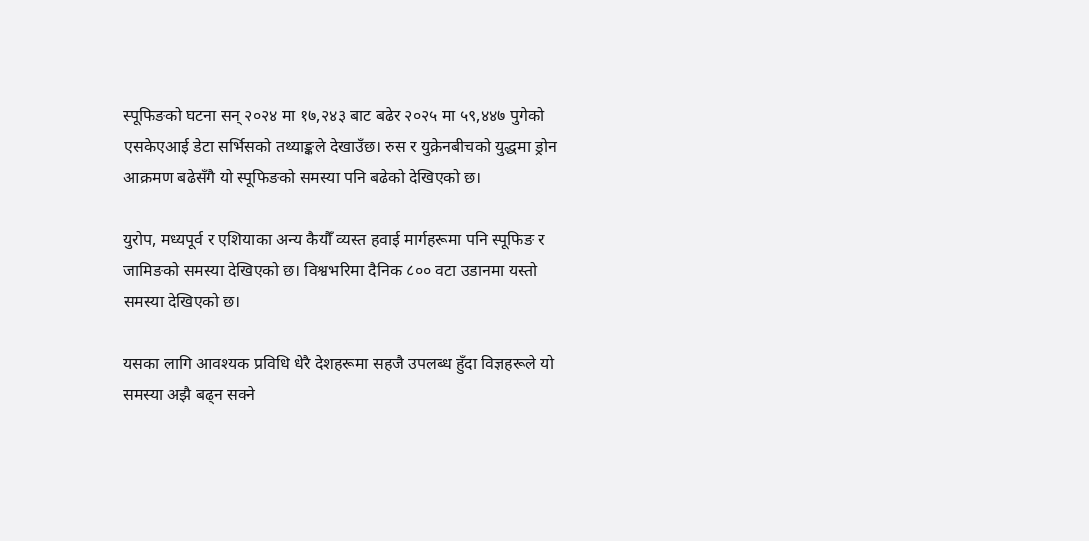स्पूफिङको घटना सन् २०२४ मा १७,२४३ बाट बढेर २०२५ मा ५९,४४७ पुगेको एसकेएआई डेटा सर्भिसको तथ्याङ्कले देखाउँछ। रुस र युक्रेनबीचको युद्धमा ड्रोन आक्रमण बढेसँगै यो स्पूफिङको समस्या पनि बढेको देखिएको छ।

युरोप, मध्यपूर्व र एशियाका अन्य कैयौँ व्यस्त हवाई मार्गहरूमा पनि स्पूफिङ र जामिङको समस्या देखिएको छ। विश्वभरिमा दैनिक ८०० वटा उडानमा यस्तो समस्या देखिएको छ।

यसका लागि आवश्यक प्रविधि धेरै देशहरूमा सहजै उपलब्ध हुँदा विज्ञहरूले यो समस्या अझै बढ्न सक्ने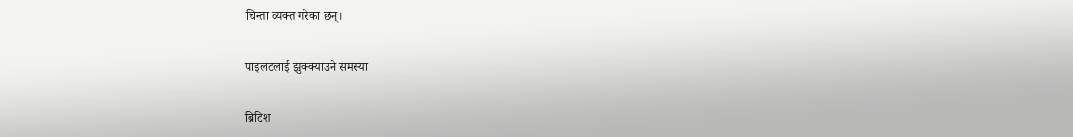चिन्ता व्यक्त गरेका छन्।

पाइलटलाई झुक्क्याउने समस्या

ब्रिटिश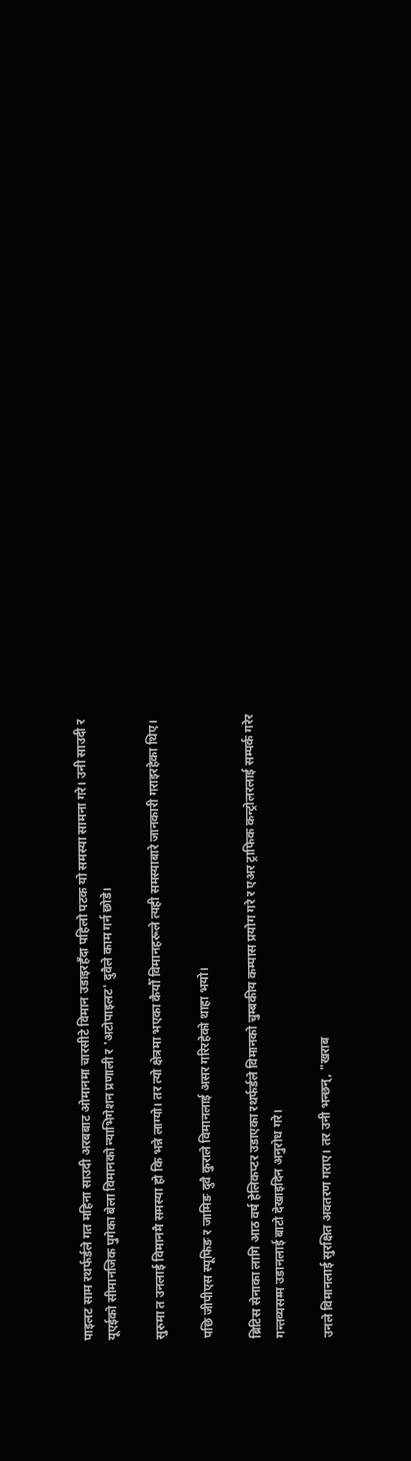पाइलट साम रथर्फर्डले गत महिना साउदी अरबबाट ओमानमा चारसीटे विमान उडाइरहँदा पहिलो पटक यो समस्या सामना गरे। उनी साउदी र यूएईको सीमानजिक पुगेका बेला विमानको न्याभिगेशन प्रणाली र 'अटोपाइलट' दुवैले काम गर्न छोडे।

सुरुमा त उनलाई विमानमै समस्या हो कि भन्ने लाग्यो। तर त्यो क्षेत्रमा भएका कैयौँ विमानहरूले त्यही समस्याबारे जानकारी गराइरहेका थिए।

पछि जीपीएस स्पूफिङ र जामिङ दुवै कुराले विमानलाई असर गरिरहेको थाहा भयो।

ब्रिटिस सेनाका लागि आठ वर्ष हेलिकप्टर उडाएका रथर्फर्डले विमानको चुम्बकीय कम्पास प्रयोग गरे र एअर ट्राफिक कन्ट्रोलरलाई सम्पर्क गरेर गन्तव्यसम्म उडानलाई बाटो देखाइदिन अनुरोध गरे।

उनले विमानलाई सुरक्षित अवतरण गराए। तर उनी भन्छन्, "खराब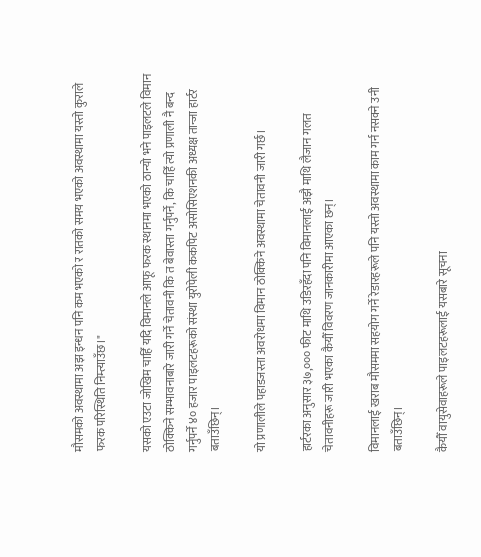मौसमको अवस्थामा अझ इन्धन पनि कम भएको र रातको समय भएको अवस्थामा यस्तो कुराले फरक परिस्थिति निम्त्याउँछ।"

यसको एउटा जोखिम चाहिँ यदि विमानले आफू फरक स्थानमा भएको ठान्यो भने पाइलटले विमान ठोक्किने सम्भावनाबारे जारी गर्ने चेतावनी कि त बेवास्ता गर्नुपर्ने, कि चाहिँ त्यो प्रणाली नै बन्द गर्नुपर्ने ४० हजार पाइलटहरूको संस्था युरोपेली ककपिट असोसिएशनकी अध्यक्ष तान्जा हार्टर बताउँछिन्।

यो प्रणालीले पहाडजस्ता अवरोधमा विमान ठोक्किने अवस्थामा चेतावनी जारी गर्छ।

हार्टरका अनुसार ३७,००० फीट माथि उडिरहँदा पनि विमानलाई अझै माथि लैजान गलत चेतावनीहरू जारी भएका कैयौँ विवरण जानकारीमा आएका छन्।

विमानलाई खराब मौसममा सहयोग गर्ने रेडारहरूले पनि यस्तो अवस्थामा काम गर्न नसक्ने उनी बताउँछिन्।

कैयौँ वायुसेवाहरूले पाइलटहरूलाई यसबारे सूचना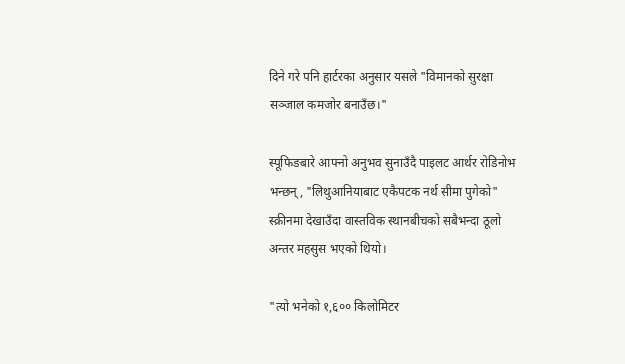दिने गरे पनि हार्टरका अनुसार यसले "विमानको सुरक्षा सञ्जाल कमजोर बनाउँछ।"

स्पूफिङबारे आफ्नो अनुभव सुनाउँदै पाइलट आर्थर रोडिनोभ भन्छन्, "लिथुआनियाबाट एकैपटक नर्थ सीमा पुगेको" स्क्रीनमा देखाउँदा वास्तविक स्थानबीचको सबैभन्दा ठूलो अन्तर महसुस भएको थियो।

"त्यो भनेको १,६०० किलोमिटर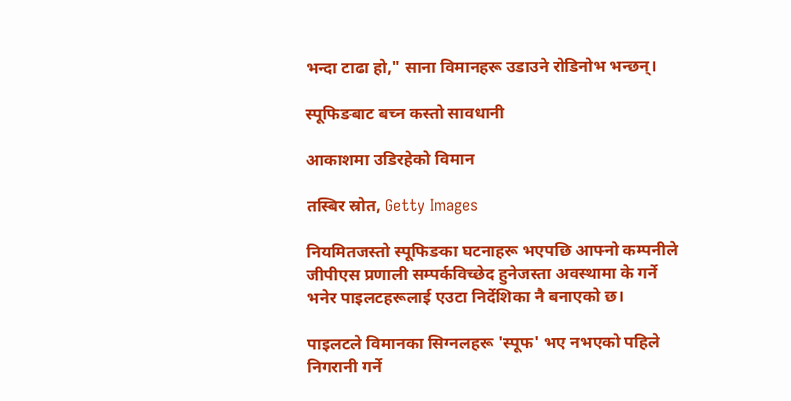भन्दा टाढा हो," साना विमानहरू उडाउने रोडिनोभ भन्छन्।

स्पूफिङबाट बच्न कस्तो सावधानी

आकाशमा उडिरहेको विमान

तस्बिर स्रोत, Getty Images

नियमितजस्तो स्पूफिङका घटनाहरू भएपछि आफ्नो कम्पनीले जीपीएस प्रणाली सम्पर्कविच्छेद हुनेजस्ता अवस्थामा के गर्ने भनेर पाइलटहरूलाई एउटा निर्देशिका नै बनाएको छ।

पाइलटले विमानका सिग्नलहरू 'स्पूफ' भए नभएको पहिले निगरानी गर्ने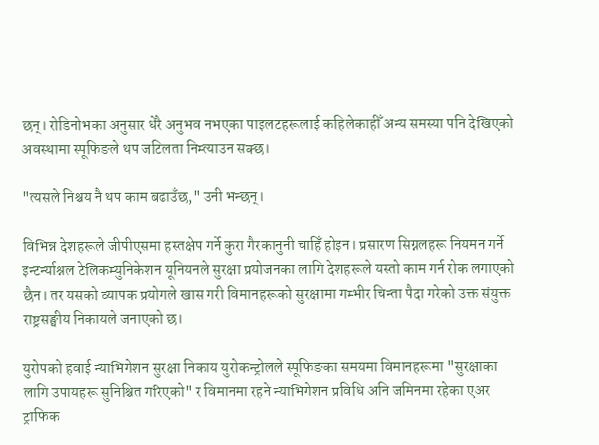छन्। रोडिनोभका अनुसार धेरै अनुभव नभएका पाइलटहरूलाई कहिलेकाहीँ अन्य समस्या पनि देखिएको अवस्थामा स्पूफिङले थप जटिलता निम्त्याउन सक्छ।

"त्यसले निश्चय नै थप काम बढाउँछ," उनी भन्छन्।

विभिन्न देशहरूले जीपीएसमा हस्तक्षेप गर्ने कुरा गैरकानुनी चाहिँ होइन। प्रसारण सिग्नलहरू नियमन गर्ने इन्टर्न्याश्नल टेलिकम्युनिकेशन यूनियनले सुरक्षा प्रयोजनका लागि देशहरूले यस्तो काम गर्न रोक लगाएको छैन। तर यसको व्यापक प्रयोगले खास गरी विमानहरूको सुरक्षामा गम्भीर चिन्ता पैदा गरेको उक्त संयुक्त राष्ट्रसङ्घीय निकायले जनाएको छ।

युरोपको हवाई न्याभिगेशन सुरक्षा निकाय युरोकन्ट्रोलले स्पूफिङका समयमा विमानहरूमा "सुरक्षाका लागि उपायहरू सुनिश्चित गरिएको" र विमानमा रहने न्याभिगेशन प्रविधि अनि जमिनमा रहेका एअर ट्राफिक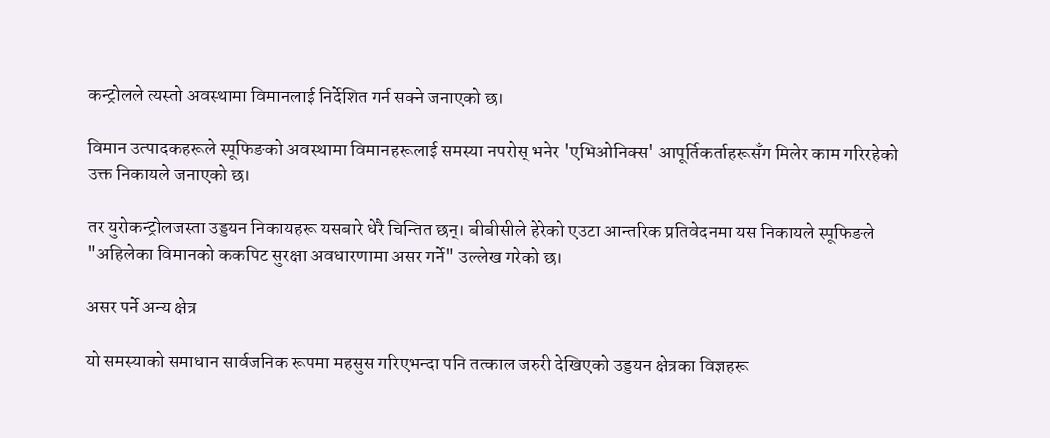कन्ट्रोलले त्यस्तो अवस्थामा विमानलाई निर्देशित गर्न सक्ने जनाएको छ।

विमान उत्पादकहरूले स्पूफिङको अवस्थामा विमानहरूलाई समस्या नपरोस् भनेर 'एभिओनिक्स' आपूर्तिकर्ताहरूसँग मिलेर काम गरिरहेको उक्त निकायले जनाएको छ।

तर युरोकन्ट्रोलजस्ता उड्डयन निकायहरू यसबारे धेरै चिन्तित छन्। बीबीसीले हेरेको एउटा आन्तरिक प्रतिवेदनमा यस निकायले स्पूफिङले "अहिलेका विमानको ककपिट सुरक्षा अवधारणामा असर गर्ने" उल्लेख गरेको छ।

असर पर्ने अन्य क्षेत्र

यो समस्याको समाधान सार्वजनिक रूपमा महसुस गरिएभन्दा पनि तत्काल जरुरी देखिएको उड्डयन क्षेत्रका विज्ञहरू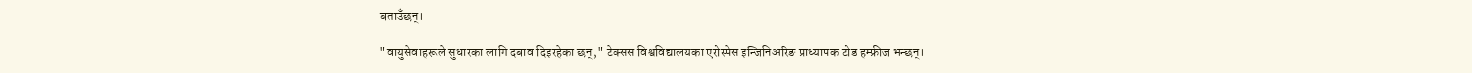बताउँछन्।

"वायुसेवाहरूले सुधारका लागि दबाव दिइरहेका छन्," टेक्सस विश्वविद्यालयका एरोस्पेस इन्जिनिअरिङ प्राध्यापक टोड हम्फ्रीज भन्छन्।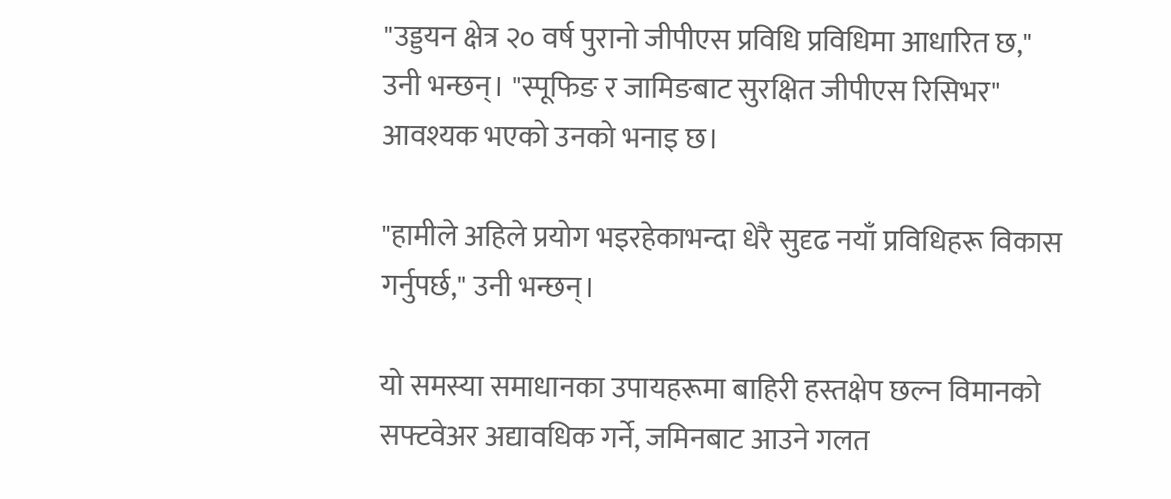"उड्डयन क्षेत्र २० वर्ष पुरानो जीपीएस प्रविधि प्रविधिमा आधारित छ," उनी भन्छन्। "स्पूफिङ र जामिङबाट सुरक्षित जीपीएस रिसिभर" आवश्यक भएको उनको भनाइ छ।

"हामीले अहिले प्रयोग भइरहेकाभन्दा धेरै सुदृढ नयाँ प्रविधिहरू विकास गर्नुपर्छ," उनी भन्छन्।

यो समस्या समाधानका उपायहरूमा बाहिरी हस्तक्षेप छल्न विमानको सफ्टवेअर अद्यावधिक गर्ने, जमिनबाट आउने गलत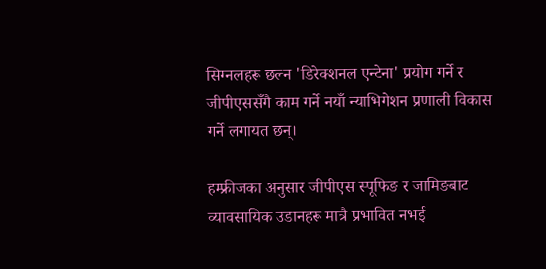सिग्नलहरू छल्न 'डिरेक्शनल एन्टेना' प्रयोग गर्ने र जीपीएससँगै काम गर्ने नयाँ न्याभिगेशन प्रणाली विकास गर्ने लगायत छन्।

हम्फ्रीजका अनुसार जीपीएस स्पूफिङ र जामिङबाट व्यावसायिक उडानहरू मात्रै प्रभावित नभई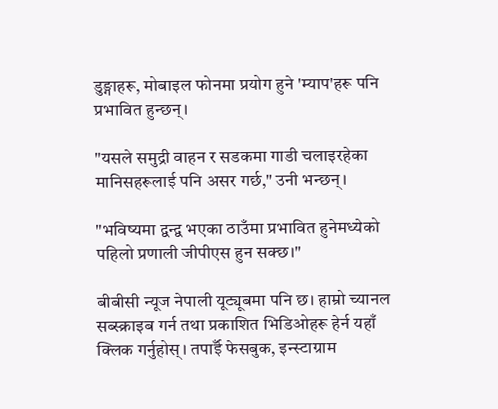डुङ्गाहरू, मोबाइल फोनमा प्रयोग हुने 'म्याप'हरू पनि प्रभावित हुन्छन्।

"यसले समुद्री वाहन र सडकमा गाडी चलाइरहेका मानिसहरूलाई पनि असर गर्छ," उनी भन्छन्।

"भविष्यमा द्वन्द्व भएका ठाउँमा प्रभावित हुनेमध्येको पहिलो प्रणाली जीपीएस हुन सक्छ।"

बीबीसी न्यूज नेपाली यूट्यूबमा पनि छ। हाम्रो च्यानल सब्स्क्राइब गर्न तथा प्रकाशित भिडिओहरू हेर्न यहाँ क्लिक गर्नुहोस्। तपाईँ फेसबुक, इन्स्टाग्राम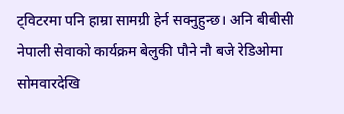ट्विटरमा पनि हाम्रा सामग्री हेर्न सक्नुहुन्छ। अनि बीबीसी नेपाली सेवाको कार्यक्रम बेलुकी पौने नौ बजे रेडिओमा सोमवारदेखि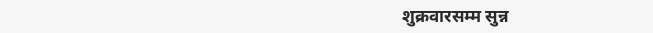शुक्रवारसम्म सुन्न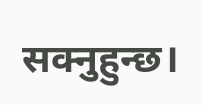सक्नुहुन्छ।